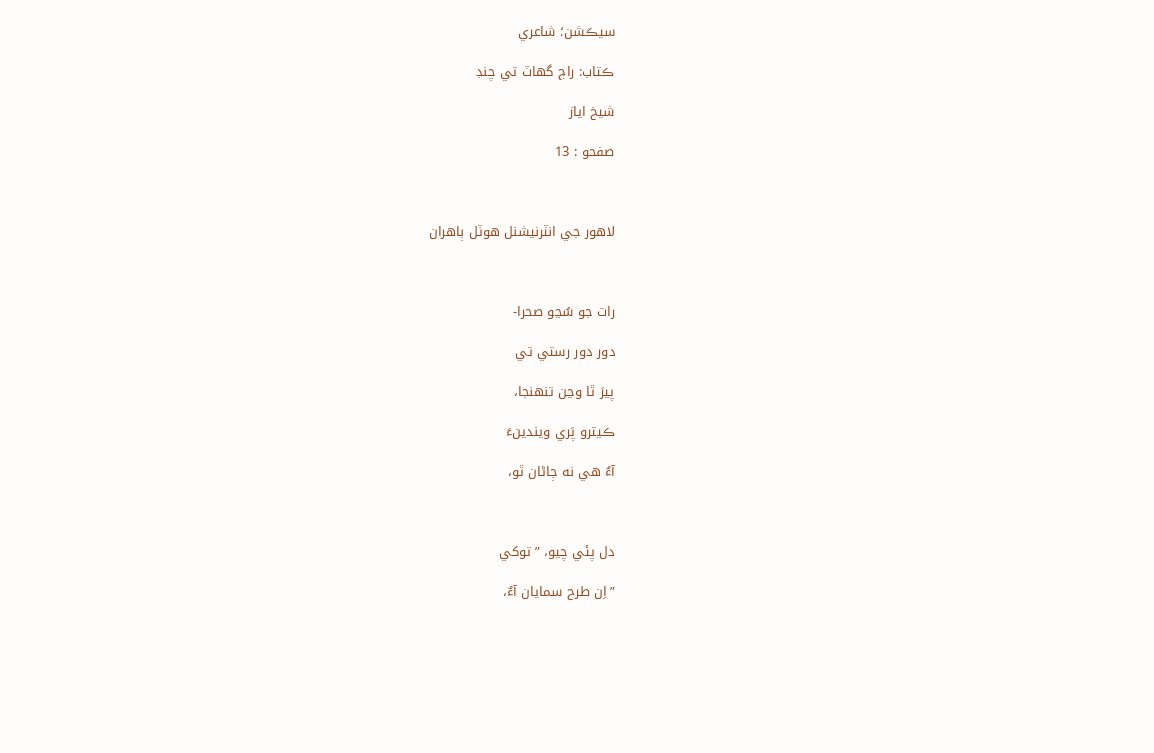سيڪشن؛ شاعري

ڪتاب: راڄ گهاٽ تي چنڊ

شيخ اياز

صفحو : 13



لاهور جي انٽرنيشنل هوٽل ٻاهران



رات جو سُڃو صحرا-

دور دور رستي تي

پيرَ ٿا وڃن تنهنجا،

ڪيترو پَري ويندينءَ

آءٌ هي نه ڄاڻان ٿو،



دل پئي چيو، ”توکي

”اِن طرح سمايان آءٌ،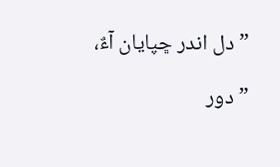”دل اندر ڇپايان آءٌ،

”دور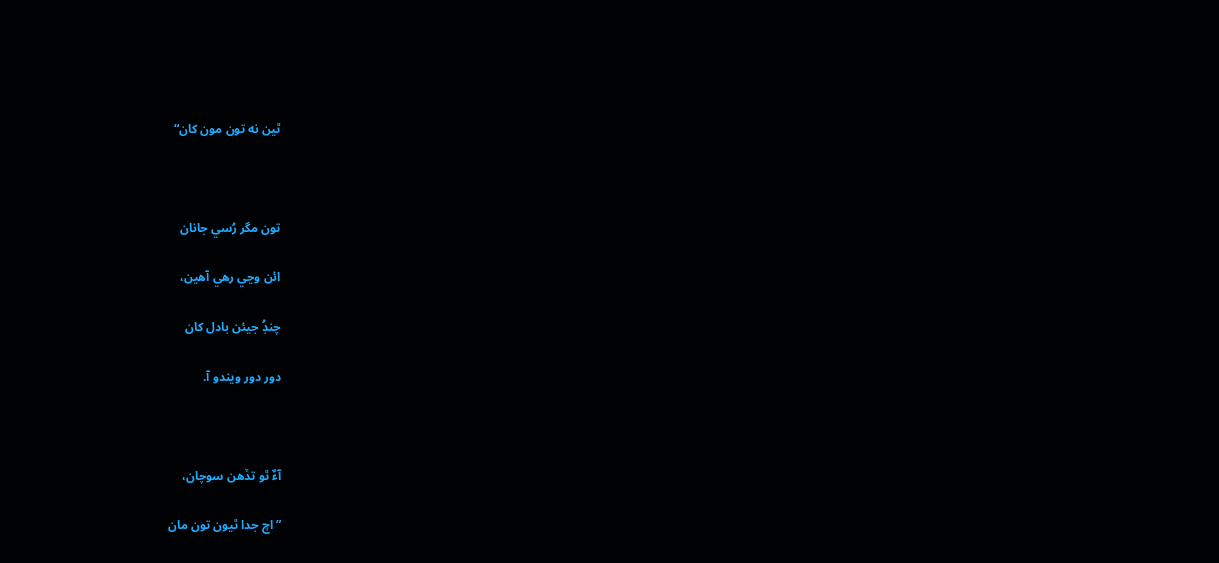ٿين نه تون مون کان“



تون مگر رُسي جانان

ائن وڃي رهي آهين،

چنڊُ جيئن بادل کان

دور دور ويندو آ.



آءٌ ٿو تڏهن سوچان،

”اڄ جدا ٿيون تون مان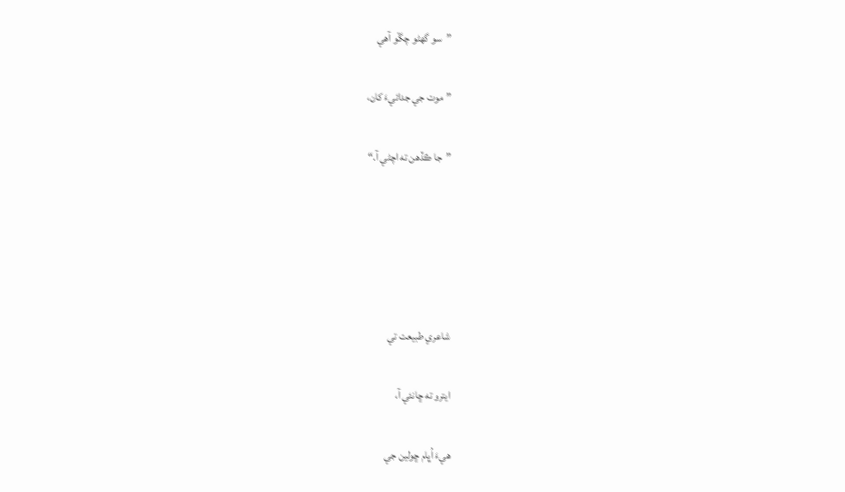”سو گهڻو چڱو آهي

”موت جي جدائيءَ کان،

”جا ڪڏهن ته اچڻي آ.“





شاعري طبيعت تي

ايترو ته ڇانئي آ،

هيءَ اُڀام ڇولين جي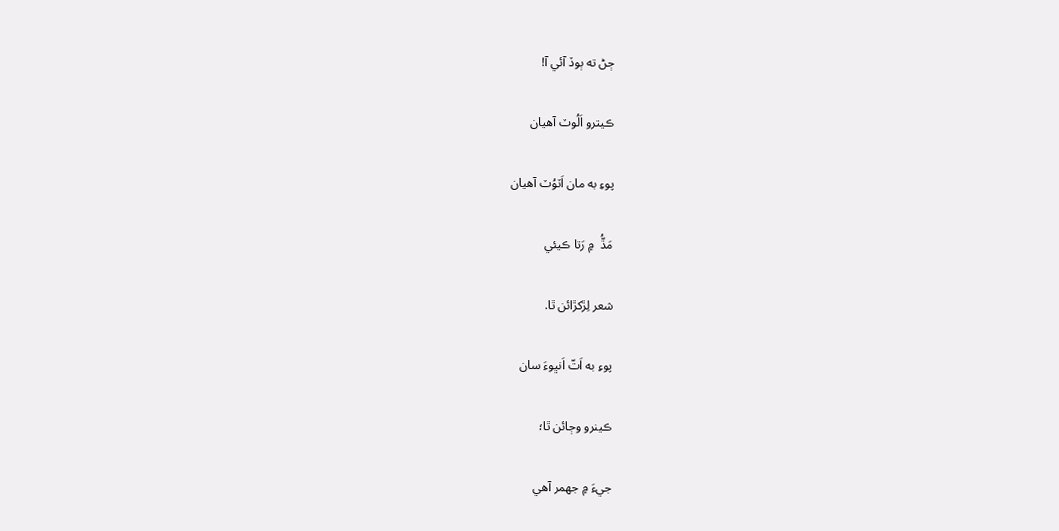ڄڻ ته ٻوڏ آئي آ!

ڪيترو اَلُوٽ آهيان

پوءِ به مان اَٽوُٽ آهيان

مَڌُّ  ۾ رَتا ڪيئي

شعر لِڙکڙائن ٿا.

پوءِ به اَتّ اَنڀوءَ سان

ڪينرو وڄائن ٿا؛

جيءَ ۾ جهمر آهي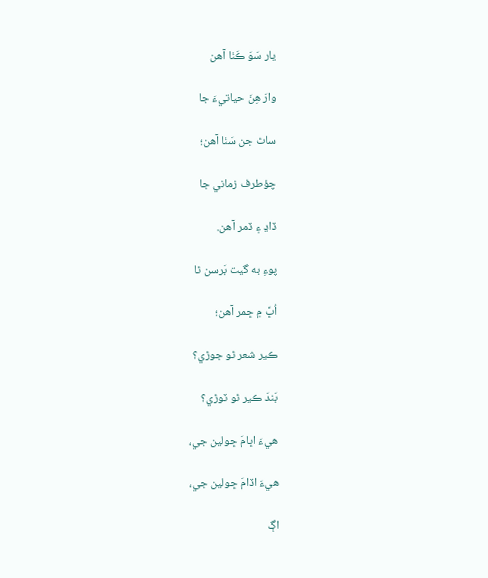يار سَوَ ڪَٺا آهن

وارَ هِنَ حياتيءَ جا

ساٿ جن سَٺا آهن؛

چؤطرف زماني جا

ڏاڍ ۽ ڏمر آهن.

پوءِ به گيت بَرسن ٿا

اُڀَّ ۾ ڇمر آهن؛

ڪير شعر ٿو جوڙي؟

بَندَ ڪير ٿو ٽوڙي؟

هيءَ اڀامَ ڇولين جي،

هيءَ اڏامَ ڇولين جي،

اڳ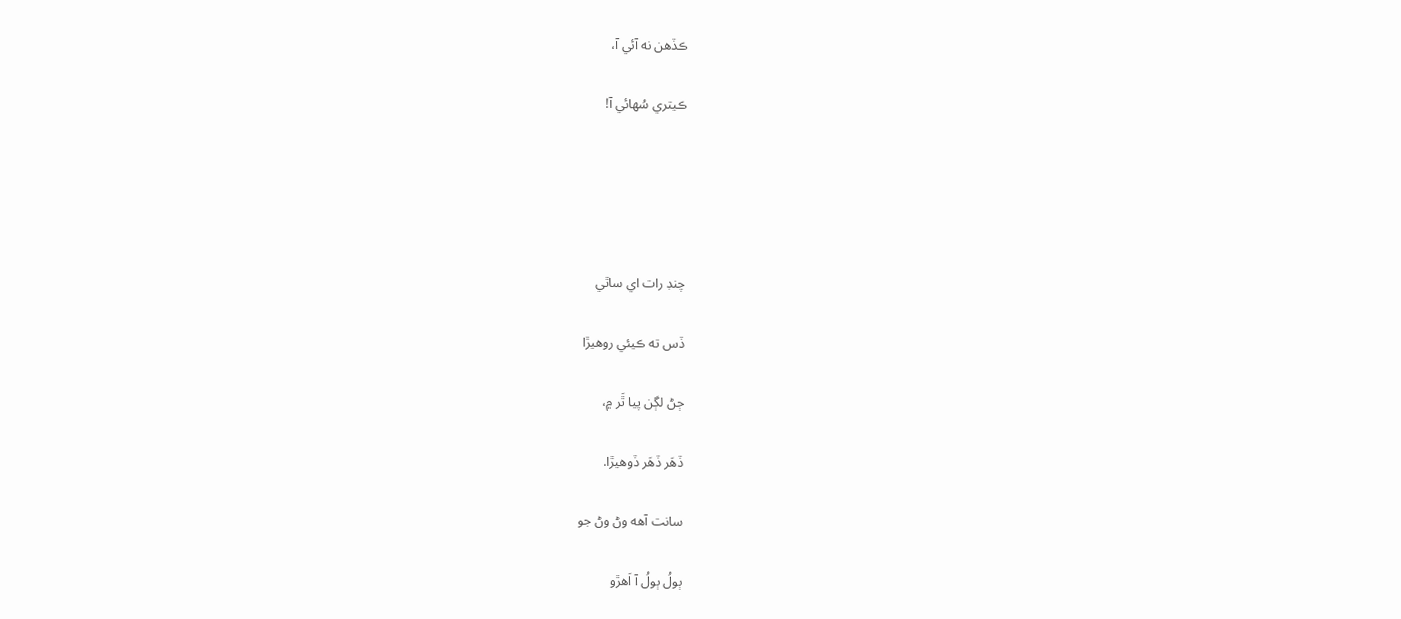ڪڏهن نه آئي آ،

ڪيتري سُهائي آ!





چنڊ رات اي ساٿي

ڏس ته ڪيئي روهيڙا

ڄڻ لڳن پيا ٿَر ۾،

ڏهَر ڏهَر ڏوهيڙا.

سانت آهه وڻ وڻ جو

ٻولُ ٻولُ آ اَهڙو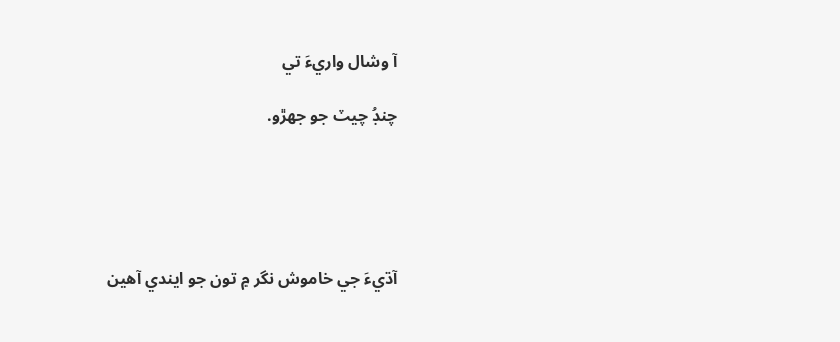آ وشال واريءَ تي

چنڊُ چيٽ جو جهڙو.





آڌيءَ جي خاموش نگر ۾ تون جو ايندي آهين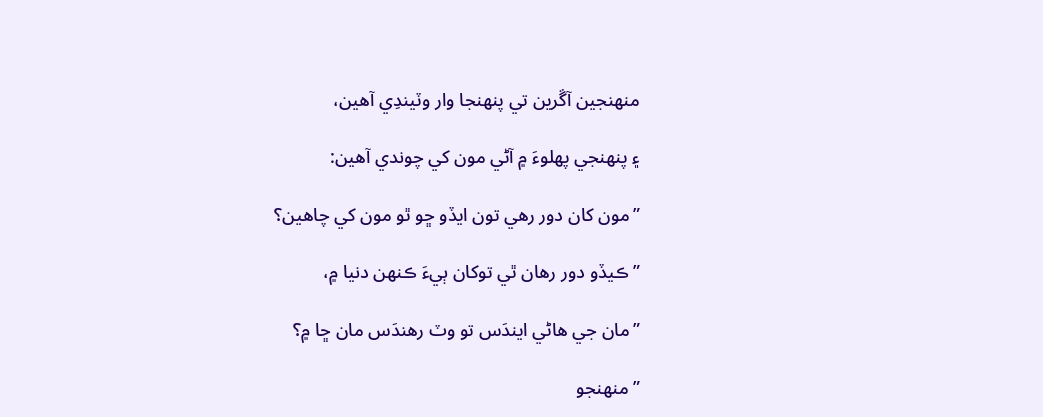منهنجين آڱرين تي پنهنجا وار وٽيندِي آهين،

۽ پنهنجي پهلوءَ ۾ آڻي مون کي چوندي آهين:

”مون کان دور رهي تون ايڏو ڇو ٿو مون کي چاهين؟

”ڪيڏو دور رهان ٿي توکان ٻيءَ ڪنهن دنيا ۾،

”مان جي هاڻي ايندَس تو وٽ رهندَس مان ڇا ۾؟

”منهنجو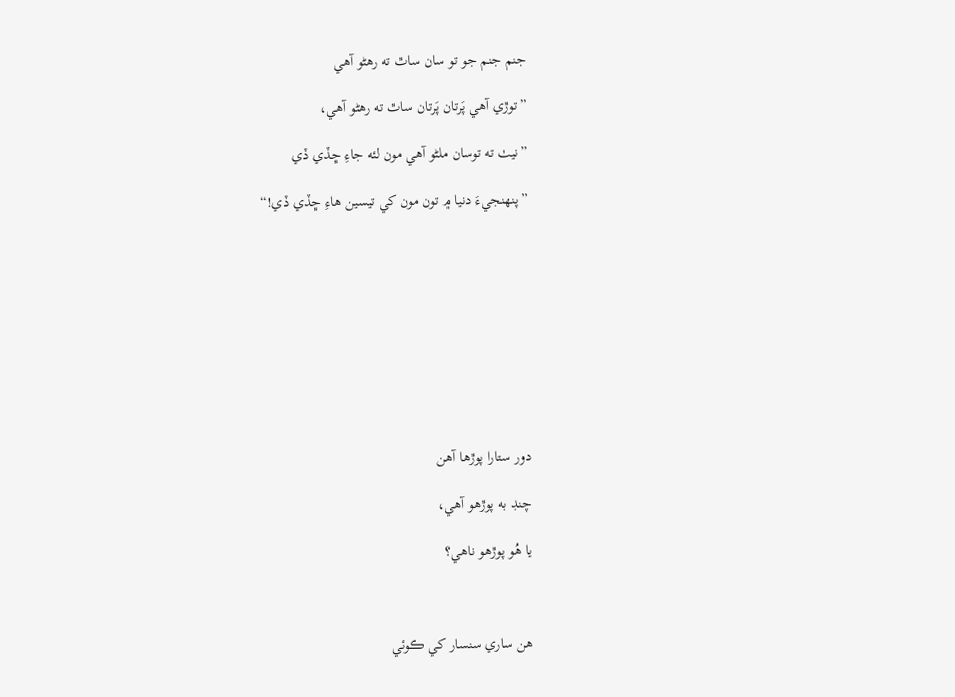جنم جنم جو تو سان ساٿ ته رهڻو آهي

”توڙي آهي پَرتان پَرتان ساٿ ته رهڻو آهي،

”نيٺ ته توسان ملڻو آهي مون لئه جاءِ ڇڏي ڏي

”پنهنجيءَ دنيا ۾ تون مون کي تيسين هاءِ ڇڏي ڏي!“










دور ستارا پوڙها آهن

چنڊ به پوڙهو آهي،

يا هُو پوڙهو ناهي؟



هن ساري سنسار کي ڪوئي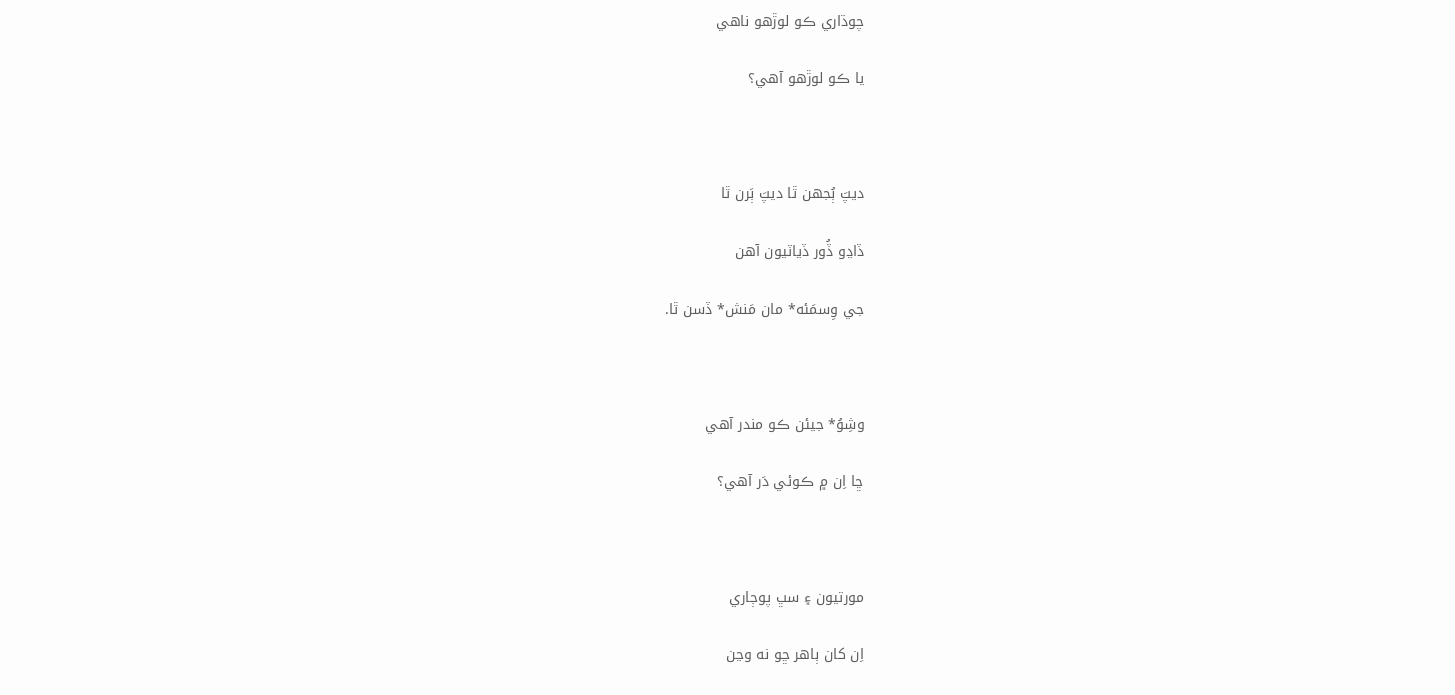چوڌاري ڪو لوڙهو ناهي

يا ڪو لوڙهو آهي؟



ديپَ ٻُجهن ٿا ديپَ ٻَرن ٿا

ڏاڍو ڏُور ڏياٽيون آهن

جي وِسمَئه* مان مَنش* ڏسن ٿا.



وشِوُ* جيئن ڪو مندر آهي

ڇا اِن ۾ ڪوئي دَر آهي؟



مورتيون ۽ سڀ پوڄاري

اِن کان ٻاهر ڇو نه وڃن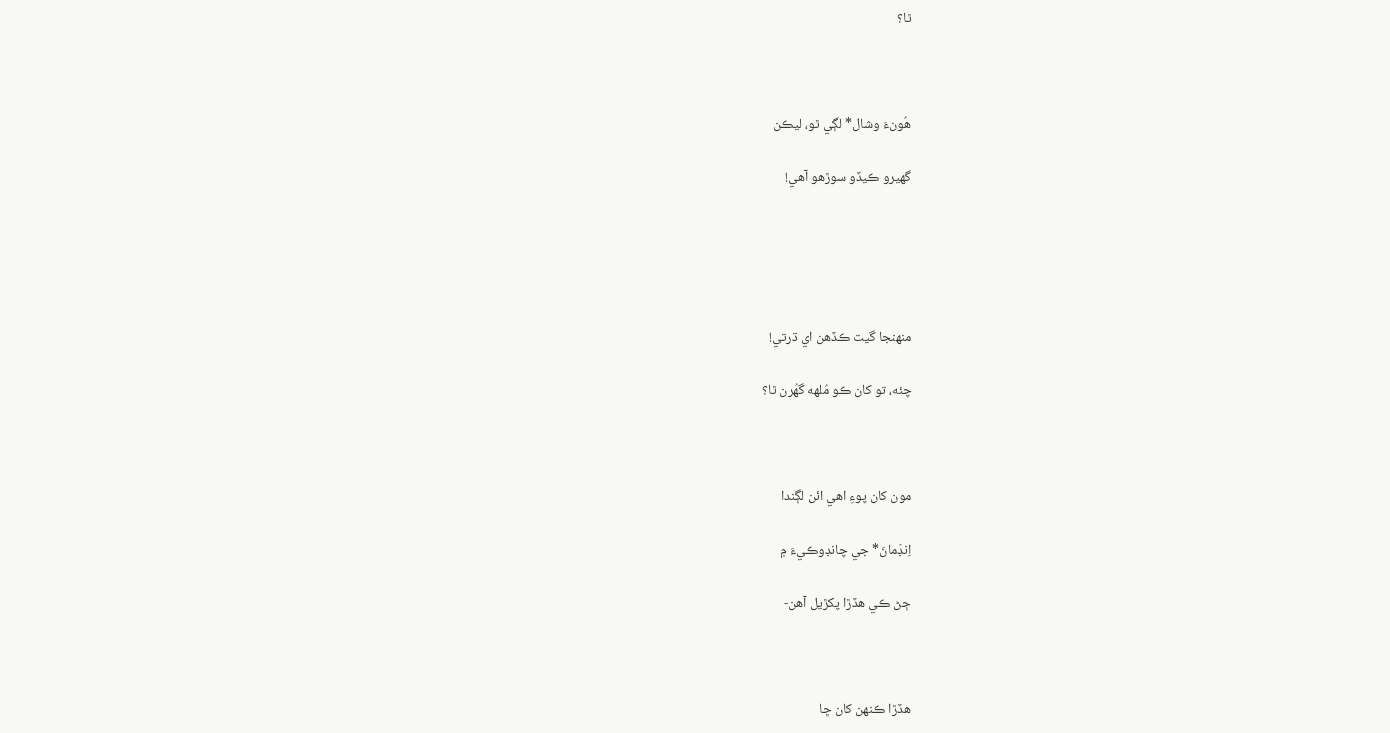ٿا؟



هُونءَ وشال* لڳي ٿو، ليڪن

گهيرو ڪيڏو سوڙهو آهي!





منهنجا گيت ڪڏهن اي ڌرتي!

چئه، تو کان ڪو مُلهه گهُرن ٿا؟



مون کان پوءِ اهي ائن لڳندا

اِنڊَمانَ* جي چانڊوڪيءَ ۾

ڄڻ ڪي هڏڙا پکڙيل آهن-



هڏڙا ڪنهن کان ڇا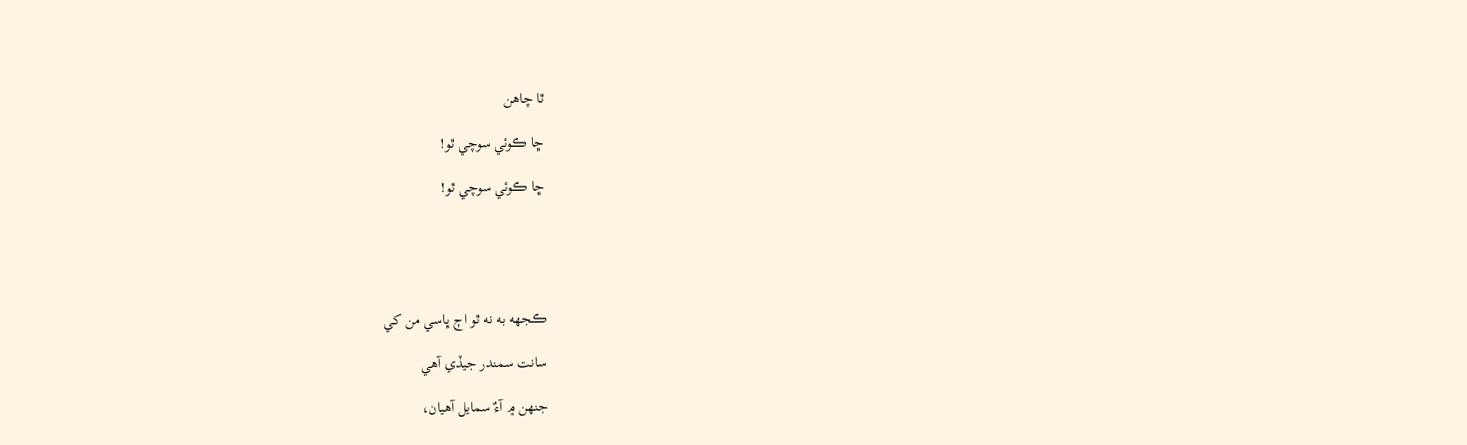ٿا چاهن

ڇا ڪوئي سوچي ٿو!

ڇا ڪوئي سوچي ٿو!





ڪجهه به نه ٿو اڄ ڀاسي من کي

سانت سمندر جيڏي آهي

جنهن ۾ آءٌ سمايل آهيان،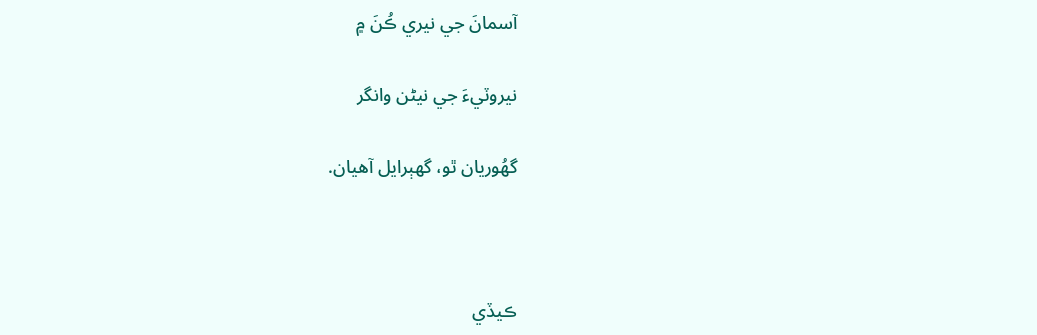آسمانَ جي نيري ڪُنَ ۾

نيروٽيءَ جي نيڻن وانگر

گهُوريان ٿو، گهٻرايل آهيان.



ڪيڏي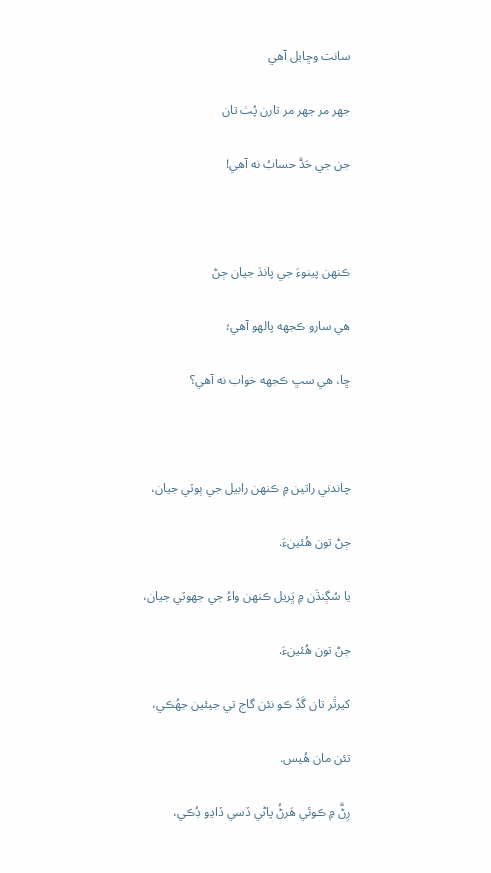سانت وڇايل آهي

جهر مر جهر مر تارن پُٺ تان

جن جي حَدَّ حسابُ نه آهي!



ڪنهن پينوءَ جي پاندَ جيان ڄڻ

هي سارو ڪجهه پالهو آهي؛

ڇا، هي سڀ ڪجهه خواب نه آهي؟



چاندني راتين ۾ ڪنهن رابيل جي ٻوٽي جيان،

ڄڻ تون هُئينءَ.

يا سُڳنڌَن ۾ ڀَريل ڪنهن واءُ جي جهوٽي جيان،

ڄڻ تون هُئينءَ.

کيرٿَر تان گَڊُ ڪو نئن گاج تي جيئين جهُڪي،

تئن مان هُيس.

رِڻَّ ۾ ڪوئي هَرڻُ پاڻي ڏسي ڏاڍو ڊُڪي،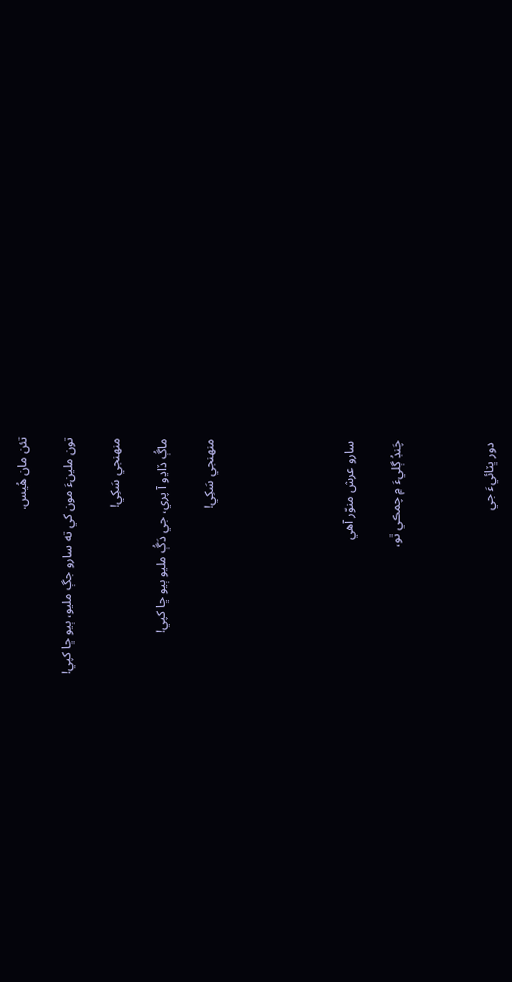تئن مان هُيس.

تون ملينءَ مون کي ته سارو جڳ مليو، ٻيو ڇا کپي!

منهنجي سَکِي!

ماڳُ ڏاڍو آ پري، جي دَڳُ مليو ٻيو ڇا کپي!

منهنجي سَکِي!





سارو عرش منوّر آهي

چَنڊُ ڳليءَ ۾ چمڪي ٿو،



دور ڀٽائيءَ جي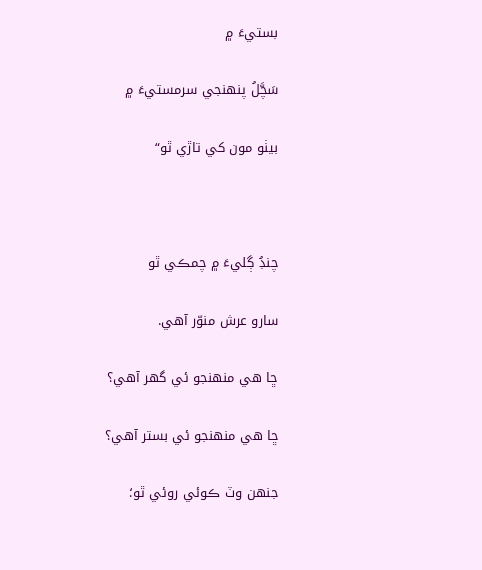بستيءَ ۾

سَچَّلُ پنهنجي سرمستيءَ ۾

بيٺو مون کي تاڙي ٿو“



چنڊُ ڳليءَ ۾ چمڪي ٿو

سارو عرش منوّر آهي.

ڇا هي منهنجو ئي گهر آهي؟

ڇا هي منهنجو ئي بستر آهي؟

جنهن وٽ ڪوئي روئي ٿو؛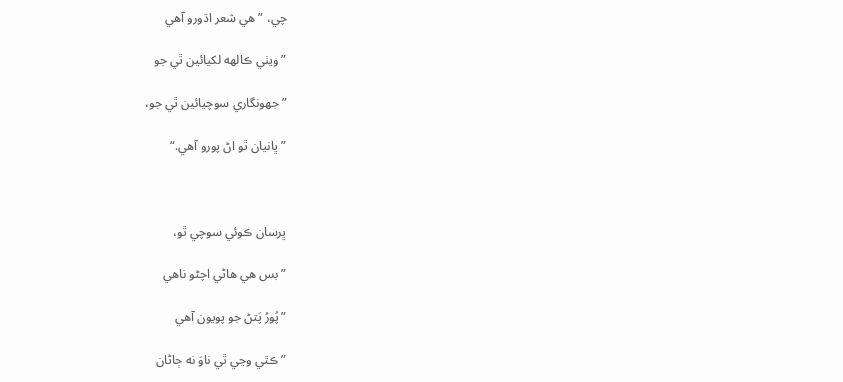چي، ”هي شعر اڌورو آهي

”ويٺي ڪالهه لکيائين ٿي جو

”جهونگاري سوچيائين ٿي جو،

”ڀانيان ٿو اڻ پورو آهي.“



ڀرسان ڪوئي سوچي ٿو،

”بس هي هاڻي اچڻو ناهي

”پُورُ پَتڻ جو پويون آهي

”ڪٿي وڃي ٿي ناوَ نه ڄاڻان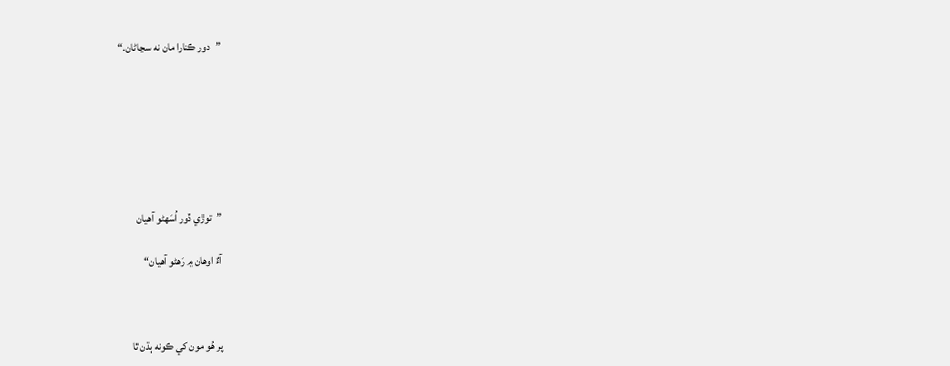”دور ڪنارا مان نه سڃاڻان.“







”توڙي ڏور اُسَهڻو آهيان

آءٌ اوهان ۾ رَهڻو آهيان“



پر هُو مون کي ڪونه ٻڌن ٿا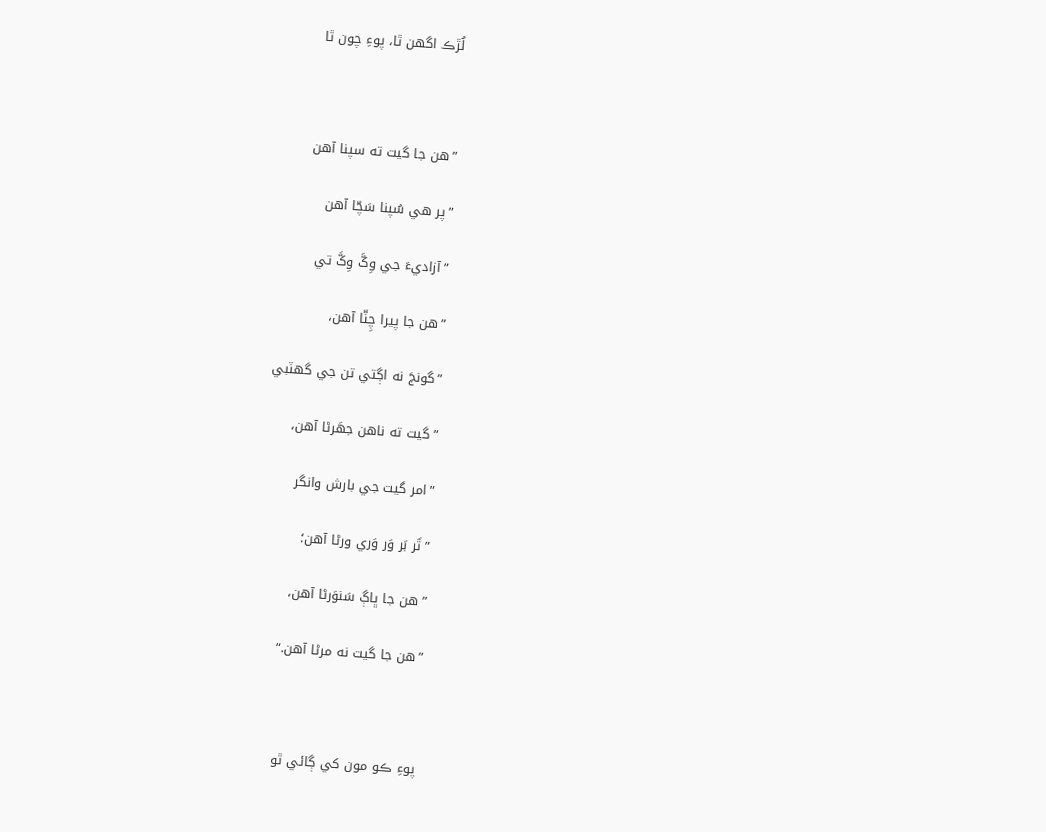لُڙڪ اگهن ٿا، پوءِ چون ٿا



”هن جا گيت ته سپنا آهن

”پر هي سُپنا سَچّا آهن

”آزاديءَ جي وِکَّ وِکَّ تي

”هن جا پيرا چِٽّا آهن،

”گونجَ نه اڳتي تن جي گهٽبي

”گيت ته ناهن جهَرڻا آهن،

”امر گيت جي بارش وانگر

”ٿَر بَر وَر وَري ورڻا آهن؛

” هن جا ڀاڳ سَنوَرڻا آهن،

”هن جا گيت نه مرڻا آهن.“



پوءِ ڪو مون کي ڳائي ٿو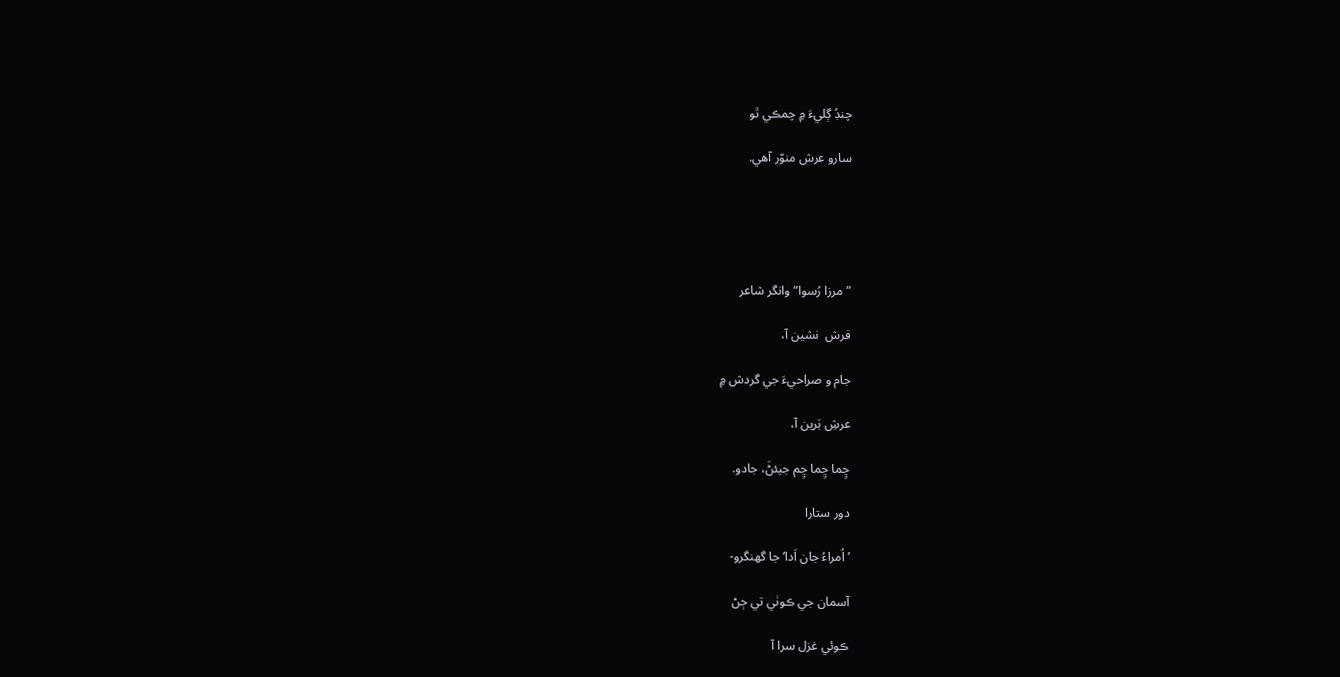چنڊُ ڳليءَ ۾ چمڪي ٿو

سارو عرش منوّر آهي.





”مرزا رُسوا“ وانگر شاعر

فرش  نشين آ،

جام و صراحيءَ جي گردش ۾

عرشِ بَرين آ،

ڇِما ڇِما ڇِم جيئڻَ، جادو.

دور ستارا

’اُمراءُ جان اَدا‘ جا گهنگرو-

آسمان جي ڪوٺي تي ڄڻ

ڪوئي غزل سرا آ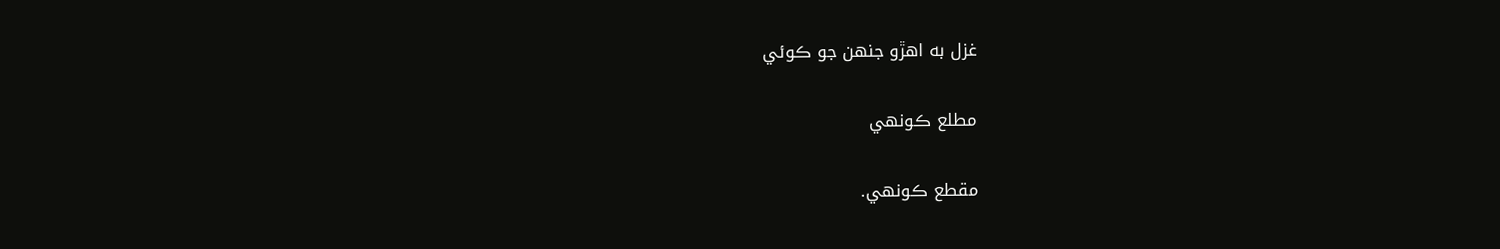غزل به اهڙو جنهن جو ڪوئي

مطلع ڪونهي

مقطع ڪونهي.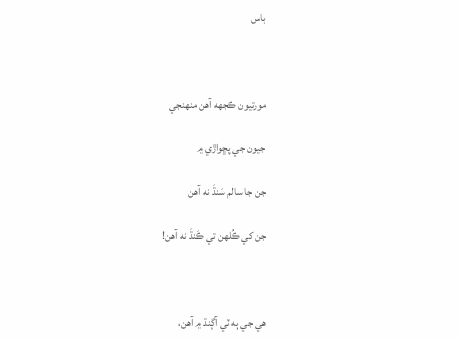باس



مورتيون ڪجهه آهن منهنجي

جيون جي پڇواڙي ۾

جن جا سالم سَنڌَ نه آهن

جن کي ڪُلهن تي ڪَنڌَ نه آهن!



هي جي ٻه ٽي آڳنڌ ۾ آهن،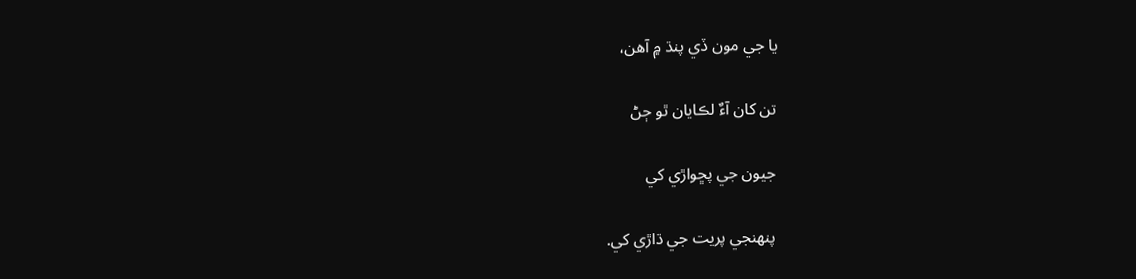يا جي مون ڏي پنڌ ۾ آهن،

تن کان آءٌ لڪايان ٿو ڄڻ

جيون جي پڇواڙي کي

پنهنجي پريت جي ڌاڙي کي.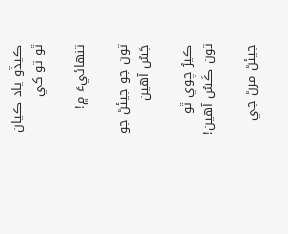ڪيڏو ياد ڪيان ٿو تو کي

تنهائيءَ ۾!

تون جو جيئڻ جو جَسُ آهين

ڪيرُ چوي ٿو تون ڪَسُ آهين!

جيئڻ مرڻ جي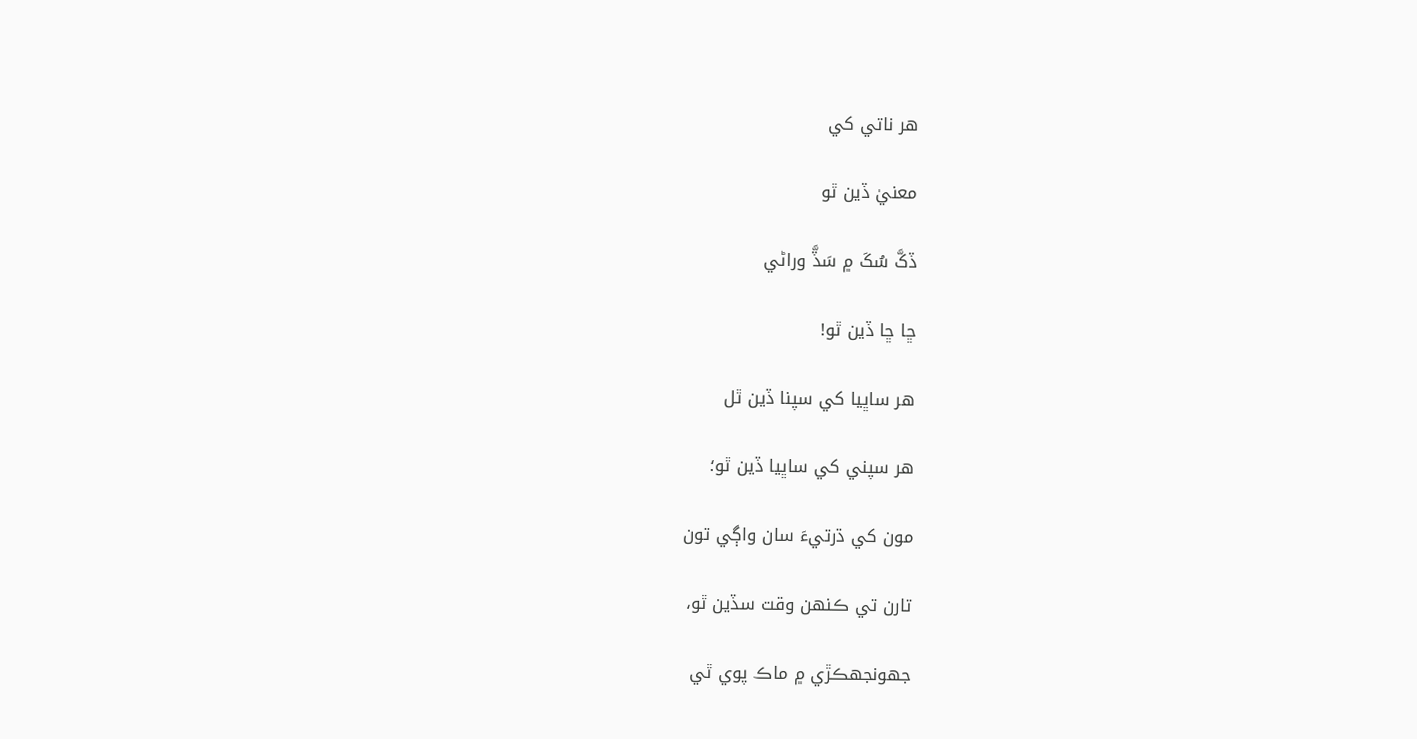هر ناتي کي

معنيٰ ڏين ٿو

ڏکَّ سُکَ ۾ سَڏَّ وراڻي

ڇا ڇا ڏين ٿو!

هر ساڀيا کي سپنا ڏين ٿل

هر سپني کي ساڀيا ڏين ٿو؛

مون کي ڌرتيءَ سان واڳي تون

تارن تي ڪنهن وقت سڏين ٿو،

جهونجهڪڙي ۾ ماڪ پوي ٿي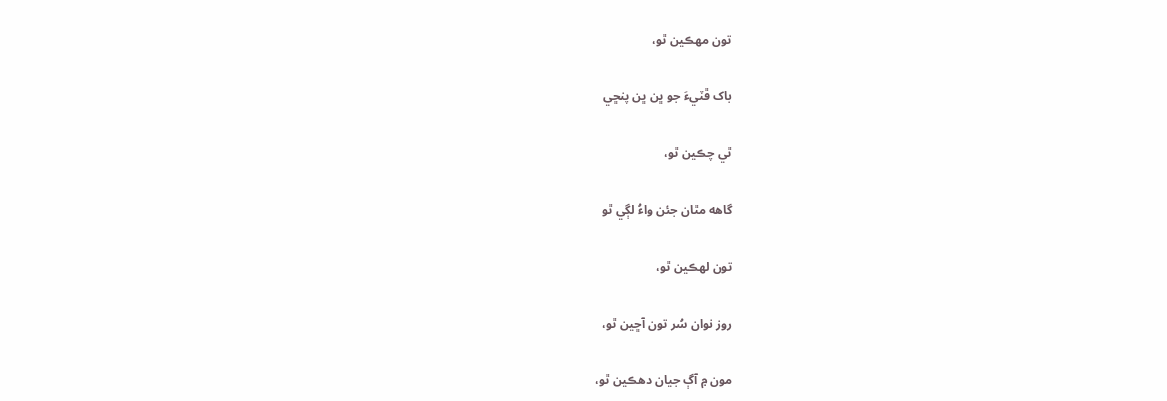تون مهڪين ٿو،

باک ڦٽيءَ جو ڀن ڀن پنڇي

ٿي چڪين ٿو،

گاهه مٿان جئن واءُ لڳي ٿو

تون لهڪين ٿو،

روز نوان سُر تون آڇين ٿو،

مون ۾ آڳ جيان دهڪين ٿو،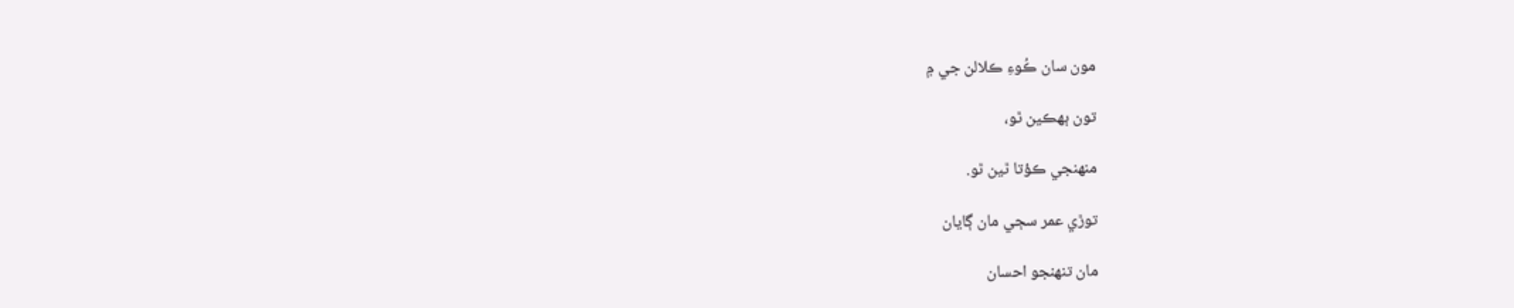مون سان ڪُوءِ ڪلالن جي ۾

تون ٻهڪين ٿو،

منهنجي ڪؤتا ٿين ٿو.

توڙي عمر سڄي مان ڳايان

مان تنهنجو احسان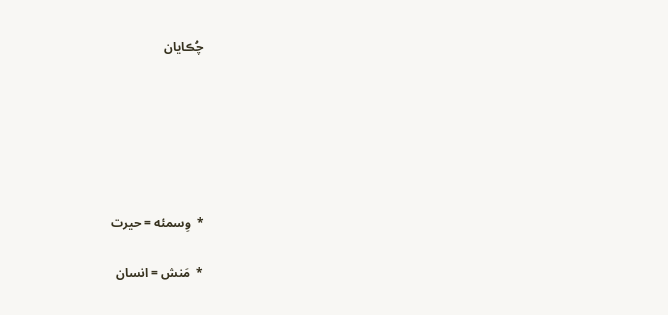چُڪايان






*  وِسمئه = حيرت

*  مَنش = انسان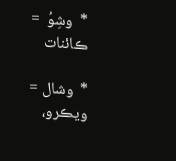*  وشِوُ  = ڪائنات

*  وشال = ويڪرو،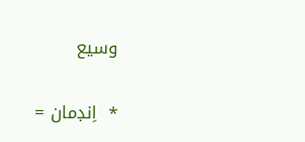وسيع

*  اِنڊمان =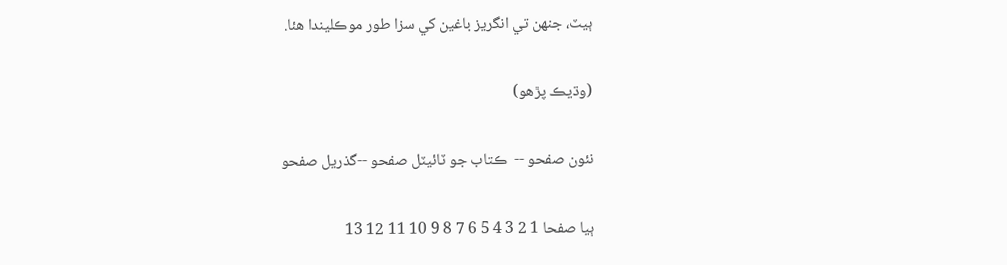ٻيٽ، جنهن تي انگريز باغين کي سزا طور موڪليندا هئا.

(وڌيڪ پڙهو)

نئون صفحو --  ڪتاب جو ٽائيٽل صفحو --گذريل صفحو

ٻيا صفحا 1 2 3 4 5 6 7 8 9 10 11 12 13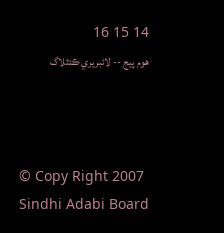14 15 16
هوم پيج -- لائبريري ڪئٽلاگ



© Copy Right 2007
Sindhi Adabi Board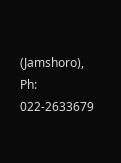(Jamshoro),
Ph: 022-2633679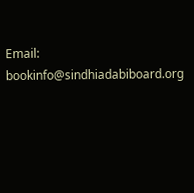Email: bookinfo@sindhiadabiboard.org